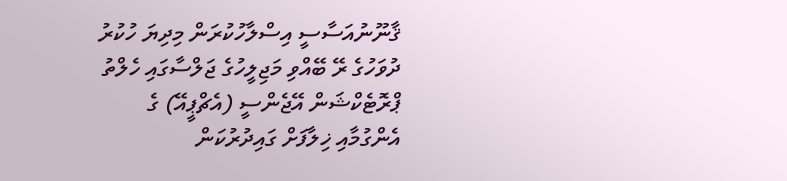ޤާނޫނުއަސާސީ އިސްލާހުކުރަން މިދިޔަ ހުކުރު ދުވަހުގެ ރޭ ބޭއްވި މަޖިލީހުގެ ޖަލްސާގައި ހެލްތު ޕްރޮޓެކްޝަން އޭޖެންސީ (އެޗްޕީއޭ) ގެ އެންގުމާއި ޚިލާފަށް ގައިދުރުކަން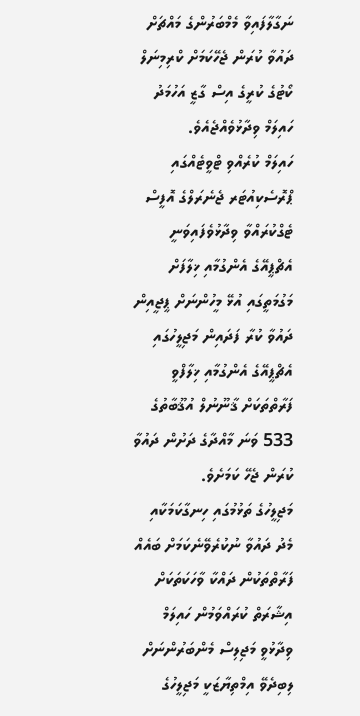ނަގާލާފައިވާ މެމްބަރުންގެ މައްޗަށް ދައުވާ ކުރަން ޖެހޭކަމަށް ކްރިމިނަލް ކޯޓުގެ ކުރީގެ އިސް ގާޒީ އަހުމަދު ހައިލަމް ވިދާޅުވެއްޖެއެވެ.
ހައިލަމް ކުރެއްވި ޓްވީޓެއްގައި ޕްރޮސެކިއުޓަރ ޖެނެރަލްގެ އޮފީސް ޓެގްކުރައްވާ ވިދާޅުވެފައިވަނީ އެޗްޕީއޭގެ އެންގުމާއި ޚިލާފަށް މަގުމަތީގައި އުޅޭ މީހުންނަށް ޕީޖީއިން ދައުވާ ކުރާ ފަދައިން މަޖިލީހުގައި އެޗްޕީއޭގެ އެންގުމާއި ޚިލާފްވީ ފަރާތްތަކަށް ޤާނޫނުލް އުޤޫބާތުގެ 533 ވަނަ މާއްދާގެ ދަށުން ދައުވާ ކުރަން ޖެހޭ ކަމަށެވެ.
މަޖިލީހުގެ ތަޅުމުގައި ހިނގާކަމަކާއި މެދު ދައުވާ ނުކުރެވޭނެކަމަށް ބައެއް ފަރާތްތަކުން ދައްކާ ވާހަކަތަކަށް އިޝާރަތް ކުރައްވަމުން ހައިލަމް ވިދާޅުވީ މަޖިލިސް މެންބަރުންނަށް ލިބިދެވޭ އިމްތިޔާޒަކީ މަޖިލީހުގެ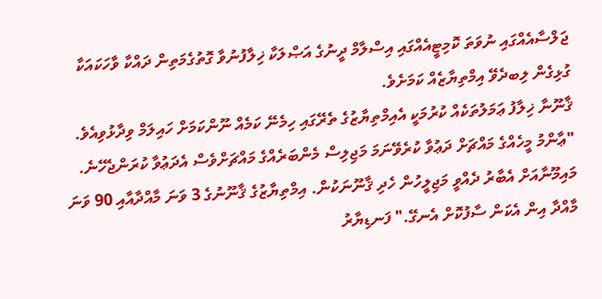ޖަލްސާއެއްގައި ނުވަތަ ކޮމިޓީއެއްގައި އިސްލާމް ދީނުގެ އަޞްލަކާ ޚިލާފުނުވާ ގޮތުގެމަތިން ދައްކާ ވާހަކައަކާ ގުޅިގެން ލިބދެވޭ އިމްތިޔާޒެއް ކަމަށެވެ.
ޤާނޫނާ ޚިލާފު ޢަމަލުތަކެއް ކުރުމަކީ އެއިމްތިޔާޒުގެ ތެރޭގައި ހިމެނޭ ކަމެއް ނޫންކަމަށް ހައިލަމް ވިދާޅުވިއެވެ.
"ޢާންމު މީހެއްގެ މައްޗަށް ދަޢުވާ ކުރެވޭނަމަ މަޖިލިސް މެންބަރެއްގެ މައްޗަށްވެސް އެދަޢުވާ ކުރަންޖެހޭނެ. މައިމޫނާއަށް އެބާރު ދެއްވީ މަޖިލީހުން ހެދި ޤާނޫނަކުން. އިމްތިޔާޒުގެ ޤާނޫނުގެ 3 ވަނަ މާއްދާއާއި 90 ވަނަ މާއްދާ އިން އެކަން ސާފުކޮށް އެނގޭ." ފަނޑިޔާރު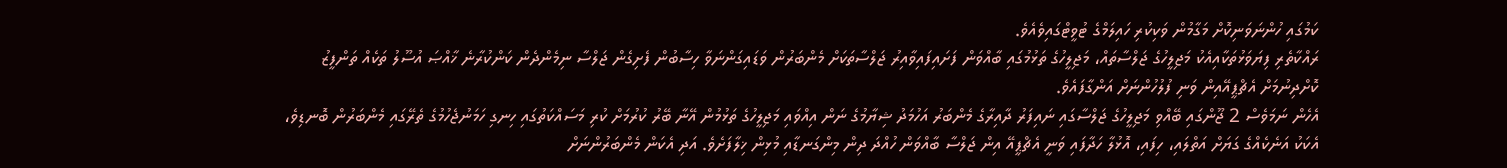ކަމުގައި ހުންނަވަނިކޮށް މަގާމުން ވަކިކުރި ހައިލަމްގެ ޓުވީޓްގައިވެއެވެ.
ރައްކާތެރި ފިޔަވަޅުތަކާއިއެކު މަޖިލީހުގެ ޖަލްސާތައް، މަޖިލީހުގެ ތަޅުމުގައި ބާއްވަން ފަށައިފައިވާއިރު ޖަލްސާތަކަށް މެންބަރުން ވަޑައިގަންނަވާ ހިސާބުން ފެށިގެން ޖަލްސާ ނިމެންދެން ކަންކުރާނެ ޚާއްޞަ އުސޫލު ތަކެއް ތަންފީޒު ކޮށްދިނުމަށް އެޗްޕީއޭއިން ވަނި ފުލުހުންނަށް އަންގާފައެވެ.
އެހެން ނަމަވެސް 2 ޖޫންގައި ބޭއްވި މަޖިލީހުގެ ޖަލްސާގައި ނައިފަރު ދާއިރާގެ މެންބަރު އަހުމަދު ޝިޔާމުގެ ނަން އިއްވައި މަޖިލީހުގެ ތަޅުމުން އޭނާ ބޭރު ކުރުމަށް ކުރި މަސައްކަތުގައި ހިނގި ހަމަނުޖެހުމުގެ ތެރޭގައި މެންބަރުން ބޮނޑިވެ، އެކަކު އަނެކެއްގެ ގަޔަށް އަތްލައި، ހިފައި، އޮޅުލާ ހަދާފައި ވަނީ އެޗްޕީއޭ އިން ޖަލްސާ ބާއްވަން ހުއްދަ ދިން މިންގަނޑާއި މުޅިން ޚިލާފަށެވެ. އަދި އެކަން މެންބަރުންނަށް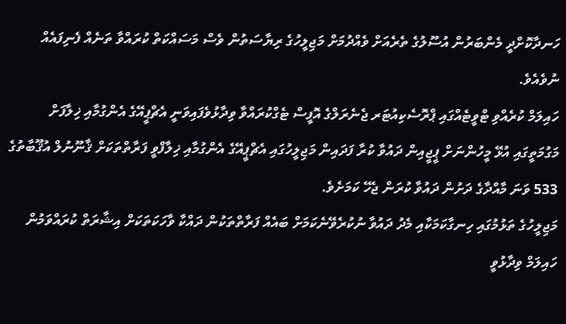ހަނދާކޮށްދީ މެންބަރުން އުސޫލުގެ ތެރެއަށް ވެއްދުމަށް މަޖިލީހުގެ ރިޔާސަތުން ވެސް މަސައްކަތް ކުރައްވާ ތަނެއް ފެނިފައެއް ނުވެއެވެ.
ހައިލަމް ކުރެއްވި ޓްވީޓެއްގައި ޕްރޮސެކިއުޓަރ ޖެނެރަލްގެ އޮފީސް ޓެގްކުރައްވާ ވިދާޅުވެފައިވަނީ އެޗްޕީއޭގެ އެންގުމާއި ޚިލާފަށް މަގުމަތީގައި އުޅޭ މީހުންނަށް ޕީޖީއިން ދައުވާ ކުރާ ފަދައިން މަޖިލީހުގައި އެޗްޕީއޭގެ އެންގުމާއި ޚިލާފްވީ ފަރާތްތަކަށް ޤާނޫނުލް އުޤޫބާތުގެ 533 ވަނަ މާއްދާގެ ދަށުން ދައުވާ ކުރަން ޖެހޭ ކަމަށެވެ.
މަޖިލީހުގެ ތަޅުމުގައި ހިނގާކަމަކާއި މެދު ދައުވާ ނުކުރެވޭނެކަމަށް ބައެއް ފަރާތްތަކުން ދައްކާ ވާހަކަތަކަށް އިޝާރަތް ކުރައްވަމުން ހައިލަމް ވިދާޅުވީ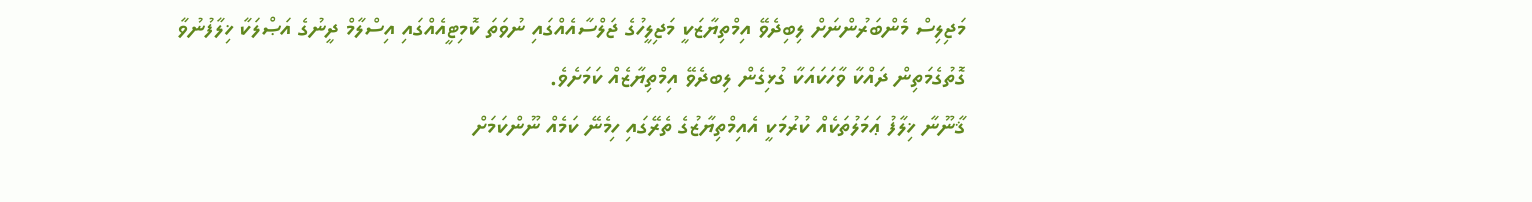މަޖިލިސް މެންބަރުންނަށް ލިބިދެވޭ އިމްތިޔާޒަކީ މަޖިލީހުގެ ޖަލްސާއެއްގައި ނުވަތަ ކޮމިޓީއެއްގައި އިސްލާމް ދީނުގެ އަޞްލަކާ ޚިލާފުނުވާ ގޮތުގެމަތިން ދައްކާ ވާހަކައަކާ ގުޅިގެން ލިބދެވޭ އިމްތިޔާޒެއް ކަމަށެވެ.
ޤާނޫނާ ޚިލާފު ޢަމަލުތަކެއް ކުރުމަކީ އެއިމްތިޔާޒުގެ ތެރޭގައި ހިމެނޭ ކަމެއް ނޫންކަމަށް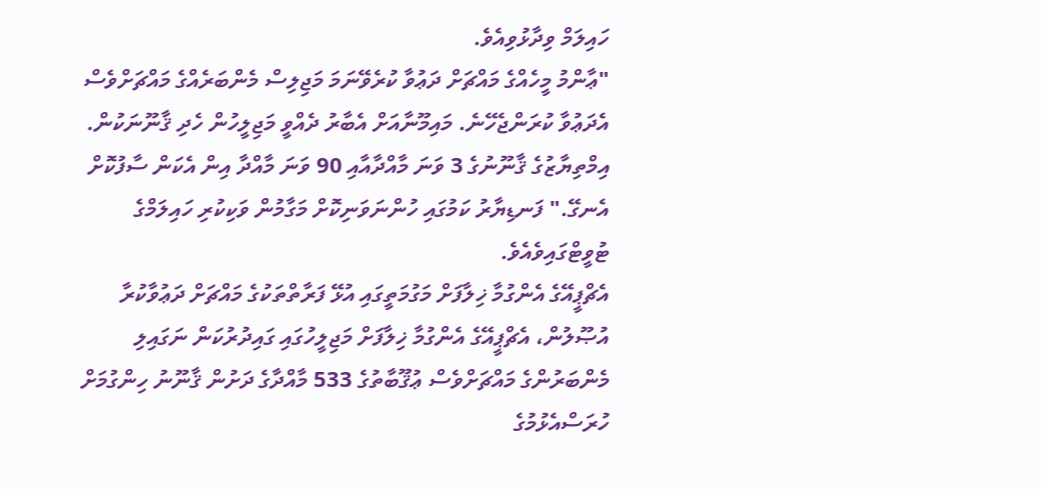ހައިލަމް ވިދާޅުވިއެވެ.
"ޢާންމު މީހެއްގެ މައްޗަށް ދަޢުވާ ކުރެވޭނަމަ މަޖިލިސް މެންބަރެއްގެ މައްޗަށްވެސް އެދަޢުވާ ކުރަންޖެހޭނެ. މައިމޫނާއަށް އެބާރު ދެއްވީ މަޖިލީހުން ހެދި ޤާނޫނަކުން. އިމްތިޔާޒުގެ ޤާނޫނުގެ 3 ވަނަ މާއްދާއާއި 90 ވަނަ މާއްދާ އިން އެކަން ސާފުކޮށް އެނގޭ." ފަނޑިޔާރު ކަމުގައި ހުންނަވަނިކޮށް މަގާމުން ވަކިކުރި ހައިލަމްގެ ޓުވީޓްގައިވެއެވެ.
އެޗްޕީއޭގެ އެންގުމާ ޚިލާފަށް މަގުމަތީގައި އުޅޭ ފަރާތްތަކުގެ މައްޗަށް ދަޢުވާކުރާ އުޞޫލުން، އެޗްޕީއޭގެ އެންގުމާ ޚިލާފަށް މަޖިލީހުގައި ގައިދުރުކަން ނަގައިލި މެންބަރުންގެ މައްޗަށްވެސް ޢުޤޫބާތުގެ 533 މާއްދާގެ ދަށުން ޤާނޫނު ހިންގުމަށް ހުރަސްއެޅުމުގެ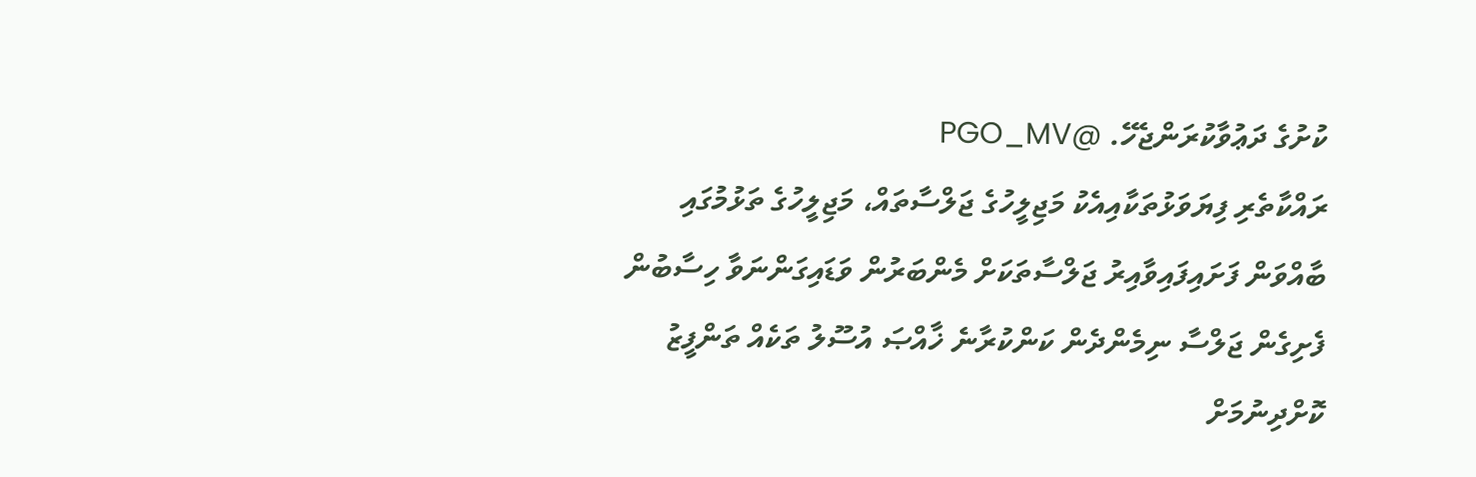ކުށުގެ ދަޢުވާކުރަންޖެހޭ. @PGO_MV
ރައްކާތެރި ފިޔަވަޅުތަކާއިއެކު މަޖިލީހުގެ ޖަލްސާތައް، މަޖިލީހުގެ ތަޅުމުގައި ބާއްވަން ފަށައިފައިވާއިރު ޖަލްސާތަކަށް މެންބަރުން ވަޑައިގަންނަވާ ހިސާބުން ފެށިގެން ޖަލްސާ ނިމެންދެން ކަންކުރާނެ ޚާއްޞަ އުސޫލު ތަކެއް ތަންފީޒު ކޮށްދިނުމަށް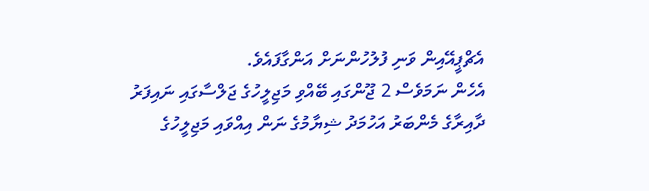އެޗްޕީއޭއިން ވަނި ފުލުހުންނަށް އަންގާފައެވެ.
އެހެން ނަމަވެސް 2 ޖޫންގައި ބޭއްވި މަޖިލީހުގެ ޖަލްސާގައި ނައިފަރު ދާއިރާގެ މެންބަރު އަހުމަދު ޝިޔާމުގެ ނަން އިއްވައި މަޖިލީހުގެ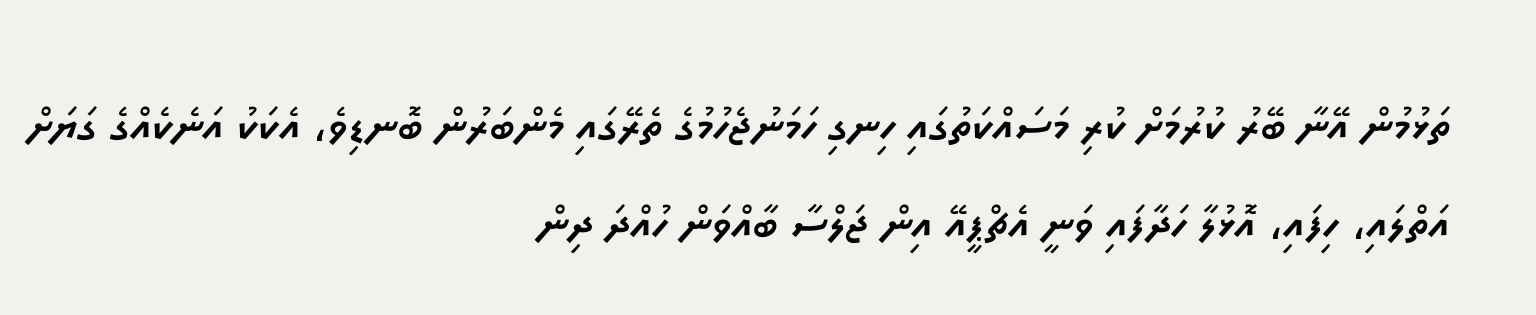ތަޅުމުން އޭނާ ބޭރު ކުރުމަށް ކުރި މަސައްކަތުގައި ހިނގި ހަމަނުޖެހުމުގެ ތެރޭގައި މެންބަރުން ބޮނޑިވެ، އެކަކު އަނެކެއްގެ ގަޔަށް އަތްލައި، ހިފައި، އޮޅުލާ ހަދާފައި ވަނީ އެޗްޕީއޭ އިން ޖަލްސާ ބާއްވަން ހުއްދަ ދިން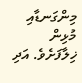މިންގަނޑާއި މުޅިން ޚިލާފަށެވެ. އަދި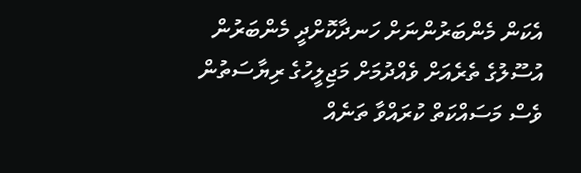އެކަން މެންބަރުންނަށް ހަނދާކޮށްދީ މެންބަރުން އުސޫލުގެ ތެރެއަށް ވެއްދުމަށް މަޖިލީހުގެ ރިޔާސަތުން ވެސް މަސައްކަތް ކުރައްވާ ތަނެއް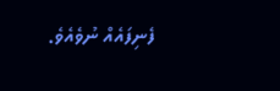ފެނިފައެއް ނުވެއެވެ.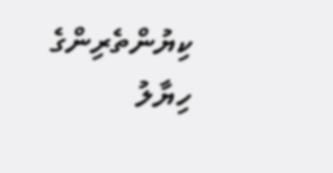ކިޔުންތެރިންގެ ހިޔާލު